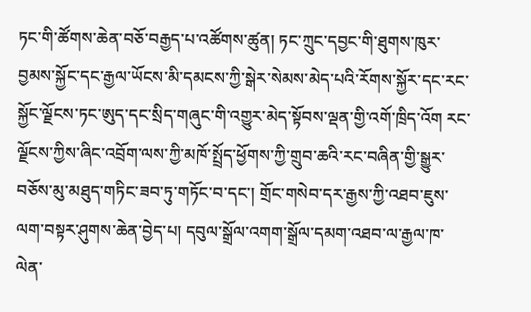ཏང་གི་ཚོགས་ཆེན་བཅོ་བརྒྱད་པ་འཚོགས་ཚུན། ཏང་ཀྲུང་དབྱང་གི་ཐུགས་ཁུར་བྱམས་སྐྱོང་དང་རྒྱལ་ཡོངས་མི་དམངས་ཀྱི་སྒེར་སེམས་མེད་པའི་རོགས་སྐྱོར་དང་རང་སྐྱོང་ལྗོངས་ཏང་ཨུད་དང་སྲིད་གཞུང་གི་འགྱུར་མེད་སྟོབས་ལྡན་གྱི་འགོ་ཁྲིད་འོག རང་ལྗོངས་ཀྱིས་ཞིང་འབྲོག་ལས་ཀྱི་མཁོ་སྤྲོད་ཕྱོགས་ཀྱི་གྲུབ་ཆའི་རང་བཞིན་གྱི་སྒྱུར་བཅོས་མུ་མཐུད་གཏིང་ཟབ་ཏུ་གཏོང་བ་དང་། གྲོང་གསེབ་དར་རྒྱས་ཀྱི་འཐབ་ཇུས་ལག་བསྟར་ཤུགས་ཆེན་བྱེད་པ། དབུལ་སྒྲོལ་འགག་སྒྲོལ་དམག་འཐབ་ལ་རྒྱལ་ཁ་ལེན་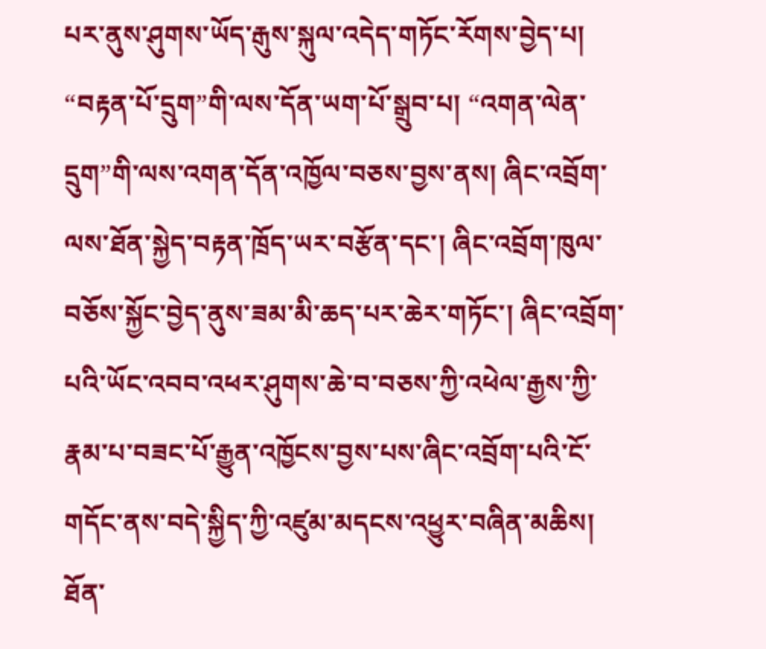པར་ནུས་ཤུགས་ཡོད་རྒུས་སྐུལ་འདེད་གཏོང་རོགས་བྱེད་པ། “བརྟན་པོ་དྲུག”གི་ལས་དོན་ཡག་པོ་སྒྲུབ་པ། “འགན་ལེན་དྲུག”གི་ལས་འགན་དོན་འཁྱོལ་བཅས་བྱས་ནས། ཞིང་འབྲོག་ལས་ཐོན་སྐྱེད་བརྟན་ཁྲོད་ཡར་བརྩོན་དང་། ཞིང་འབྲོག་ཁུལ་བཅོས་སྐྱོང་བྱེད་ནུས་ཟམ་མི་ཆད་པར་ཆེར་གཏོང་། ཞིང་འབྲོག་པའི་ཡོང་འབབ་འཕར་ཤུགས་ཆེ་བ་བཅས་ཀྱི་འཕེལ་རྒྱས་ཀྱི་རྣམ་པ་བཟང་པོ་རྒྱུན་འཁྱོངས་བྱས་པས་ཞིང་འབྲོག་པའི་ངོ་གདོང་ནས་བདེ་སྐྱིད་ཀྱི་འཛུམ་མདངས་འཕྱུར་བཞིན་མཆིས།
ཐོན་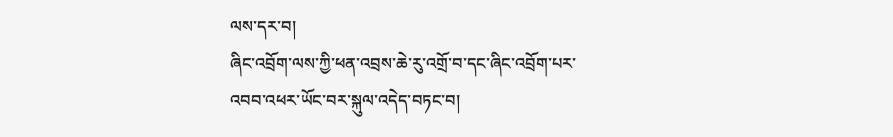ལས་དར་བ།
ཞིང་འབྲོག་ལས་ཀྱི་ཕན་འབྲས་ཆེ་རུ་འགྲོ་བ་དང་ཞིང་འབྲོག་པར་འབབ་འཕར་ཡོང་བར་སྐུལ་འདེད་བཏང་བ།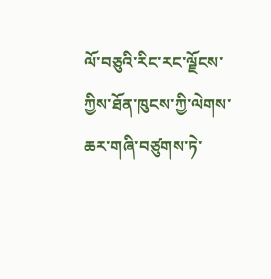ལོ་བཅུའི་རིང་རང་ལྗོངས་ཀྱིས་ཐོན་ཁུངས་ཀྱི་ལེགས་ཆར་གཞི་བཙུགས་ཏེ་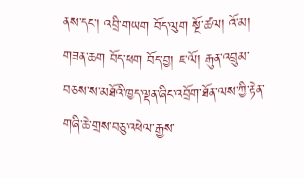ནས་དང་། འབྲི་གཡག བོད་ལུག སྔོ་ཚལ། འོ་མ། གཟན་ཆག བོད་ཕག བོད་བྱ། ཇ་ལོ། རྒུན་འབྲུམ་བཅས་ས་མཐོའི་ཁྱད་ལྡན་ཞིང་འབྲོག་ཐོན་ལས་ཀྱི་རྟེན་གཞི་ཆེ་གྲས་བཅུ་འཕེལ་རྒྱས་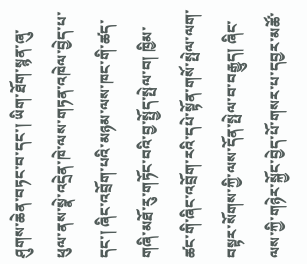ཤུགས་ཆེན་བཏང་བ་དང་། ཡིག་ཐོག་སྙན་ཞུ་ཕུལ་ནས་སྣེ་འདྲེན་ཁེ་ལས་གཏན་འཁེལ་བྱེད་པ་དང་། ཞིང་འབྲོག་པའི་མཉམ་ལས་ཁང་གི་ཚད་གཞི་མཐོ་རུ་གཏོང་བའི་བྱ་སྤྱོད་སྤེལ་བ། ཁྱིམ་ཚང་གི་ཞིང་འབྲོག་རའི་དཔེ་སྟོན་གསོ་སྤེལ་ལག་བསྟར་སོགས་ཀྱི་ལས་དོན་སྤེལ་བ་བརྒྱུད། ཞིང་ལས་ཀྱི་གཉེར་སྐྱོང་བྱེད་པོ་གསར་པ་དབྱར་མཚོ་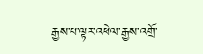རྒྱས་པ་ལྟར་འཕེལ་རྒྱས་འགྲོ་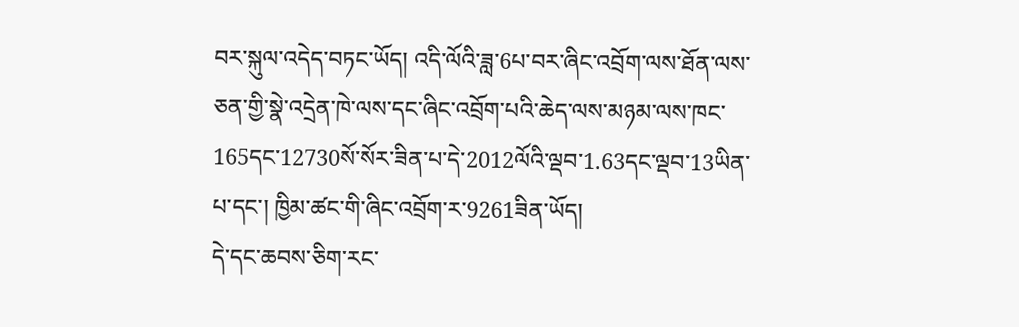བར་སྐུལ་འདེད་བཏང་ཡོད། འདི་ལོའི་ཟླ་6པ་བར་ཞིང་འབྲོག་ལས་ཐོན་ལས་ཅན་གྱི་སྣེ་འདྲེན་ཁེ་ལས་དང་ཞིང་འབྲོག་པའི་ཆེད་ལས་མཉམ་ལས་ཁང་165དང་12730སོ་སོར་ཟིན་པ་དེ་2012ལོའི་ལྡབ་1.63དང་ལྡབ་13ཡིན་པ་དང་། ཁྱིམ་ཚང་གི་ཞིང་འབྲོག་ར་9261ཟིན་ཡོད།
དེ་དང་ཆབས་ཅིག་རང་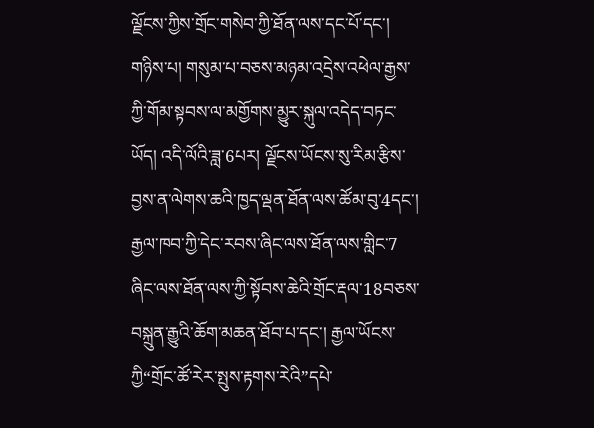ལྗོངས་ཀྱིས་གྲོང་གསེབ་ཀྱི་ཐོན་ལས་དང་པོ་དང་། གཉིས་པ། གསུམ་པ་བཅས་མཉམ་འདྲེས་འཕེལ་རྒྱས་ཀྱི་གོམ་སྟབས་ལ་མགྱོགས་མྱུར་སྐུལ་འདེད་བཏང་ཡོད། འདི་ལོའི་ཟླ་6པར། ལྗོངས་ཡོངས་སུ་རིམ་རྩིས་བྱས་ན་ལེགས་ཆའི་ཁྱད་ལྡན་ཐོན་ལས་ཚོམ་བུ་4དང་། རྒྱལ་ཁབ་ཀྱི་དེང་རབས་ཞིང་ལས་ཐོན་ལས་གླིང་7 ཞིང་ལས་ཐོན་ལས་ཀྱི་སྟོབས་ཆེའི་གྲོང་རྡལ་18བཅས་བསྐྲུན་རྒྱུའི་ཆོག་མཆན་ཐོབ་པ་དང་། རྒྱལ་ཡོངས་ཀྱི“གྲོང་ཚོ་རེར་སྤུས་རྟགས་རེའི”དཔེ་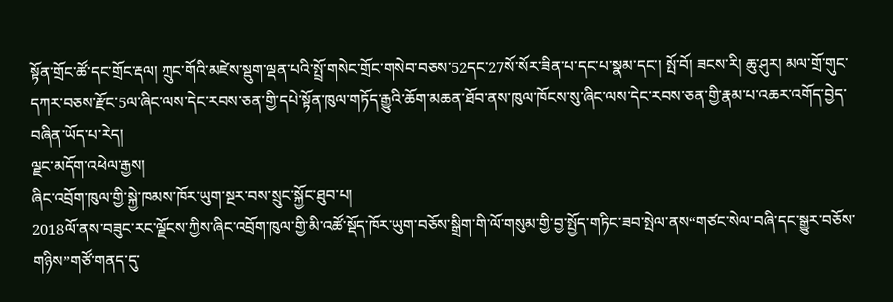སྟོན་གྲོང་ཚོ་དང་གྲོང་རྡལ། ཀྲུང་གོའི་མཛེས་སྡུག་ལྡན་པའི་སྤྲོ་གསེང་གྲོང་གསེབ་བཅས་52དང་27སོ་སོར་ཟིན་པ་དང་པ་སྣམ་དང་། སྤོ་བོ། ཟངས་རི། ཆུ་ཤུར། མལ་གྲོ་གུང་དཀར་བཅས་རྫོང་5ལ་ཞིང་ལས་དེང་རབས་ཅན་གྱི་དཔེ་སྟོན་ཁུལ་གཏོད་རྒྱུའི་ཆོག་མཆན་ཐོབ་ནས་ཁུལ་ཁོངས་སུ་ཞིང་ལས་དེང་རབས་ཅན་གྱི་རྣམ་པ་འཆར་འགོད་བྱེད་བཞིན་ཡོད་པ་རེད།
ལྗང་མདོག་འཕེལ་རྒྱས།
ཞིང་འབྲོག་ཁུལ་གྱི་སྐྱེ་ཁམས་ཁོར་ཡུག་སྔར་བས་སྲུང་སྐྱོང་ཐུབ་པ།
2018ལོ་ནས་བཟུང་རང་ལྗོངས་ཀྱིས་ཞིང་འབྲོག་ཁུལ་གྱི་མི་འཚོ་སྡོད་ཁོར་ཡུག་བཅོས་སྒྲིག་གི་ལོ་གསུམ་གྱི་བྱ་སྤྱོད་གཏིང་ཟབ་སྤེལ་ནས“གཙང་སེལ་བཞི་དང་སྒྱུར་བཅོས་གཉིས”གཙོ་གནད་དུ་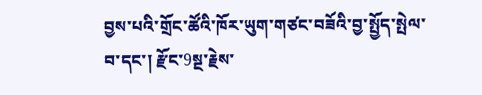བྱས་པའི་གྲོང་ཚོའི་ཁོར་ཡུག་གཙང་བཟོའི་བྱ་སྤྱོད་སྤེལ་བ་དང་། རྫོང་9སྔ་རྗེས་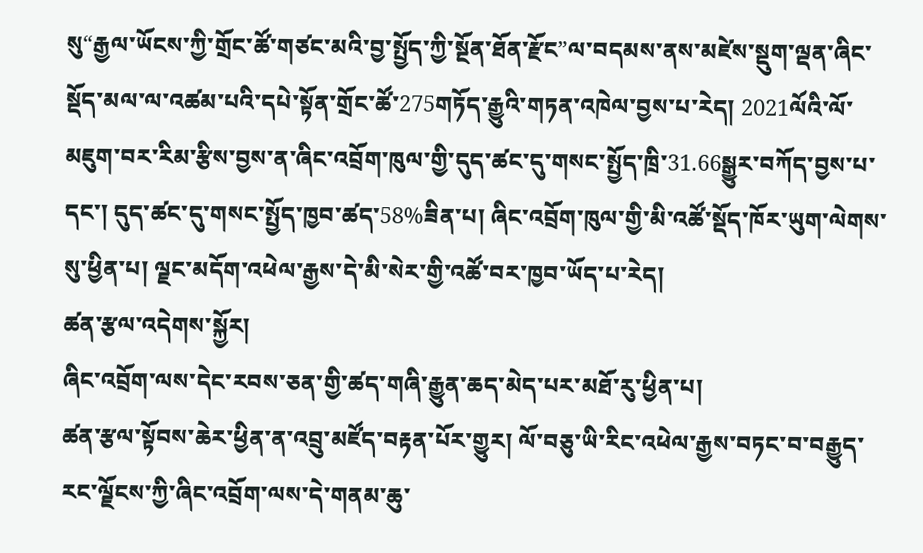སུ“རྒྱལ་ཡོངས་ཀྱི་གྲོང་ཚོ་གཙང་མའི་བྱ་སྤྱོད་ཀྱི་སྔོན་ཐོན་རྫོང”ལ་བདམས་ནས་མཛེས་སྡུག་ལྡན་ཞིང་སྡོད་མལ་ལ་འཚམ་པའི་དཔེ་སྟོན་གྲོང་ཚོ་275གཏོད་རྒྱུའི་གཏན་འཁེལ་བྱས་པ་རེད། 2021ལོའི་ལོ་མཇུག་བར་རིམ་རྩིས་བྱས་ན་ཞིང་འབྲོག་ཁུལ་གྱི་དུད་ཚང་དུ་གསང་སྤྱོད་ཁྲི་31.66སྒྱུར་བཀོད་བྱས་པ་དང་། དུད་ཚང་དུ་གསང་སྤྱོད་ཁྱབ་ཚད་58%ཟིན་པ། ཞིང་འབྲོག་ཁུལ་གྱི་མི་འཚོ་སྡོད་ཁོར་ཡུག་ལེགས་སུ་ཕྱིན་པ། ལྗང་མདོག་འཕེལ་རྒྱས་དེ་མི་སེར་གྱི་འཚོ་བར་ཁྱབ་ཡོད་པ་རེད།
ཚན་རྩལ་འདེགས་སྐྱོར།
ཞིང་འབྲོག་ལས་དེང་རབས་ཅན་གྱི་ཚད་གཞི་རྒྱུན་ཆད་མེད་པར་མཐོ་རུ་ཕྱིན་པ།
ཚན་རྩལ་སྟོབས་ཆེར་ཕྱིན་ན་འབྲུ་མཛོད་བརྟན་པོར་གྱུར། ལོ་བཅུ་ཡི་རིང་འཕེལ་རྒྱས་བཏང་བ་བརྒྱུད་རང་ལྗོངས་ཀྱི་ཞིང་འབྲོག་ལས་དེ་གནམ་ཆུ་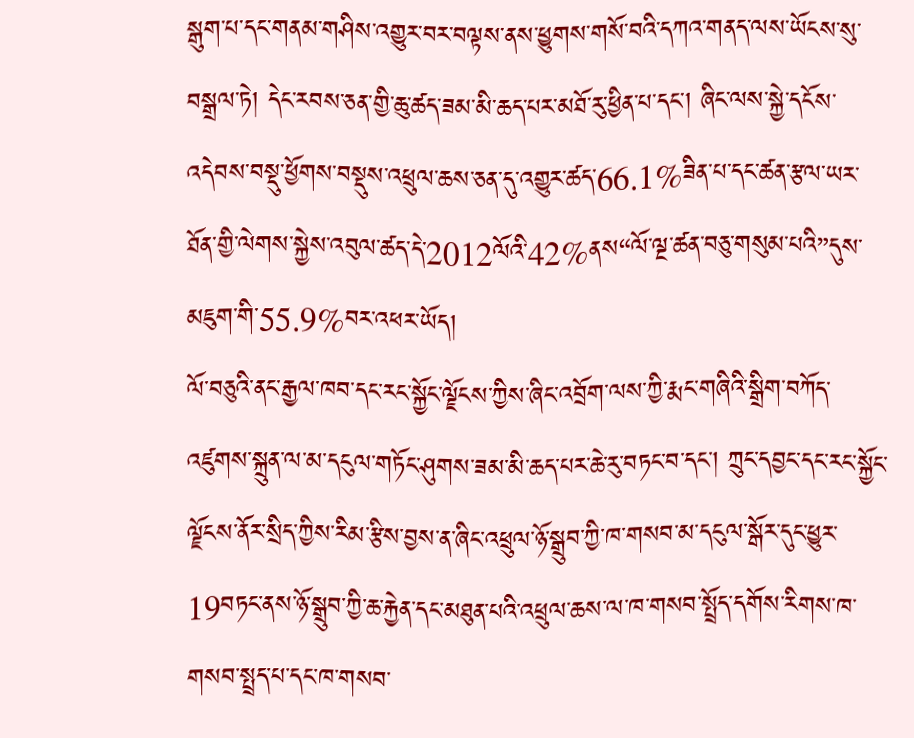སྒུག་པ་དང་གནམ་གཤིས་འགྱུར་བར་བལྟས་ནས་ཕྱུགས་གསོ་བའི་དཀའ་གནད་ལས་ཡོངས་སུ་བསྒྲལ་ཏེ། དེང་རབས་ཅན་གྱི་ཆུ་ཚད་ཟམ་མི་ཆད་པར་མཐོ་རུ་ཕྱིན་པ་དང་། ཞིང་ལས་སྐྱེ་དངོས་འདེབས་བསྡུ་ཕྱོགས་བསྡུས་འཕྲུལ་ཆས་ཅན་དུ་འགྱུར་ཚད་66.1%ཟིན་པ་དང་ཚན་རྩལ་ཡར་ཐོན་གྱི་ལེགས་སྐྱེས་འབུལ་ཚད་དེ་2012ལོའི་42%ནས“ལོ་ལྔ་ཚན་བཅུ་གསུམ་པའི”དུས་མཇུག་གི་55.9%བར་འཕར་ཡོད།
ལོ་བཅུའི་ནང་རྒྱལ་ཁབ་དང་རང་སྐྱོང་ལྗོངས་ཀྱིས་ཞིང་འབྲོག་ལས་ཀྱི་རྨང་གཞིའི་སྒྲིག་བཀོད་འཛུགས་སྐྲུན་ལ་མ་དངུལ་གཏོང་ཤུགས་ཟམ་མི་ཆད་པར་ཆེ་རུ་བཏང་བ་དང་། ཀྲུང་དབྱང་དང་རང་སྐྱོང་ལྗོངས་ནོར་སྲིད་ཀྱིས་རིམ་རྩིས་བྱས་ན་ཞིང་འཕྲུལ་ཉོ་སྒྲུབ་ཀྱི་ཁ་གསབ་མ་དངུལ་སྒོར་དུང་ཕྱུར་19བཏང་ནས་ཉོ་སྒྲུབ་ཀྱི་ཆ་རྐྱེན་དང་མཐུན་པའི་འཕྲུལ་ཆས་ལ་ཁ་གསབ་སྤྲོད་དགོས་རིགས་ཁ་གསབ་སྤྲད་པ་དང་ཁ་གསབ་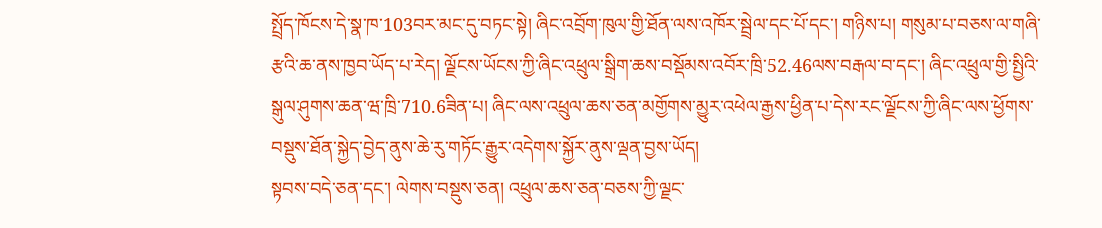སྤྲོད་ཁོངས་དེ་སྣ་ཁ་103བར་མང་དུ་བཏང་སྟེ། ཞིང་འབྲོག་ཁུལ་གྱི་ཐོན་ལས་འཁོར་སྦྲེལ་དང་པོ་དང་། གཉིས་པ། གསུམ་པ་བཅས་ལ་གཞི་རྩའི་ཆ་ནས་ཁྱབ་ཡོད་པ་རེད། ལྗོངས་ཡོངས་ཀྱི་ཞིང་འཕྲུལ་སྒྲིག་ཆས་བསྡོམས་འབོར་ཁྲི་52.46ལས་བརྒལ་བ་དང་། ཞིང་འཕྲུལ་གྱི་སྤྱིའི་སྒུལ་ཤུགས་ཆན་ཝ་ཁྲི་710.6ཟིན་པ། ཞིང་ལས་འཕྲུལ་ཆས་ཅན་མགྱོགས་མྱུར་འཕེལ་རྒྱས་ཕྱིན་པ་དེས་རང་ལྗོངས་ཀྱི་ཞིང་ལས་ཕྱོགས་བསྡུས་ཐོན་སྐྱེད་བྱེད་ནུས་ཆེ་རུ་གཏོང་རྒྱུར་འདེགས་སྐྱོར་ནུས་ལྡན་བྱས་ཡོད།
སྟབས་བདེ་ཅན་དང་། ལེགས་བསྡུས་ཅན། འཕྲུལ་ཆས་ཅན་བཅས་ཀྱི་ལྗང་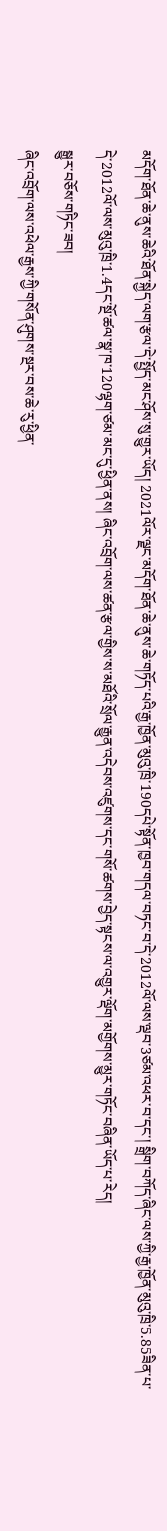མདོག་ཐོན་ཆེ་ནུས་ཆེའི་ཐོན་སྐྱེད་ལག་རྩལ་དེ་སྤྱོད་མང་ཤོས་སུ་གྱུར་ཡོད། 2021ལོར་ལྗང་མདོག་ཐོན་ཆེ་ནུས་ཆེ་གཏོད་པའི་རྒྱ་ཁྱོན་མུའུ་ཁྲི་190དཔེ་སྟོན་ཁྱབ་གདལ་བཏང་བ་དེ་2012ལོ་ལས་ལྡབ་3ཙམ་འཕར་བ་དང་། སྒྲིག་བཀོད་ཞིང་ལས་ཀྱི་རྒྱ་ཁྱོན་མུའུ་ཁྲི་5.85ཟིན་པ་དེ་2012ལོ་ལས་མུའུ་ཁྲི་1.4དང་སྔོ་ཚལ་སྣ་ཁ་120ལྷག་ཙམ་མང་དུ་ཕྱིན་ནས། ཞིང་འབྲོག་ལས་ཚན་རྩལ་གྱིས་ས་མཐོའི་སྲོལ་རྒྱུན་འདེབས་འཛུགས་དང་གསོ་ཚགས་བྱེད་སྟངས་ལ་འགྱུར་ལྡོག་མགྱོགས་མྱུར་གཏོང་བཞིན་ཡོད་པ་རེད།
སྒྱུར་བཅོས་གཏིང་ཟབ།
ཞིང་འབྲོག་ལས་འཕེལ་རྒྱས་ཀྱི་གསོན་ཤུགས་སྔར་བས་ཆེ་རུ་ཕྱིན་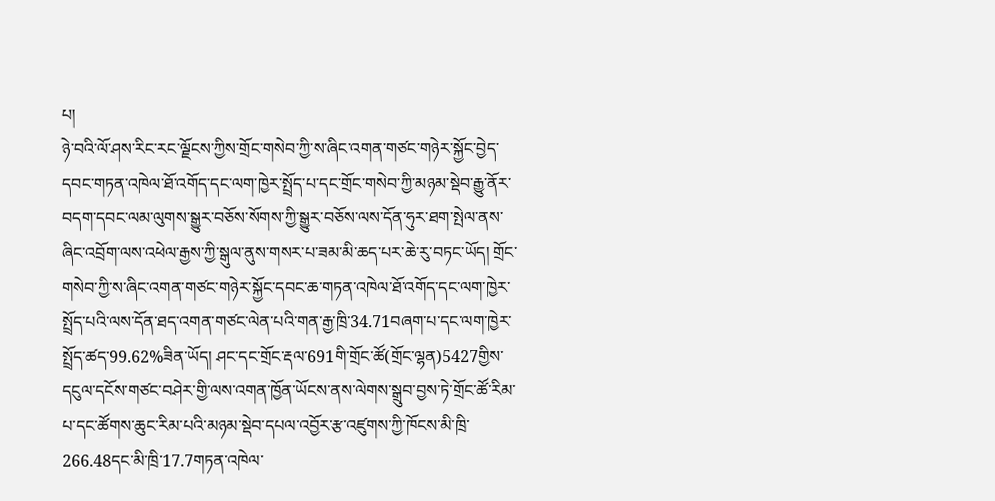པ།
ཉེ་བའི་ལོ་ཤས་རིང་རང་ལྗོངས་ཀྱིས་གྲོང་གསེབ་ཀྱི་ས་ཞིང་འགན་གཙང་གཉེར་སྐྱོང་བྱེད་དབང་གཏན་འཁེལ་ཐོ་འགོད་དང་ལག་ཁྱེར་སྤྲོད་པ་དང་གྲོང་གསེབ་ཀྱི་མཉམ་སྡེབ་རྒྱུ་ནོར་བདག་དབང་ལམ་ལུགས་སྒྱུར་བཅོས་སོགས་ཀྱི་སྒྱུར་བཅོས་ལས་དོན་ཧུར་ཐག་སྤེལ་ནས་ཞིང་འབྲོག་ལས་འཕེལ་རྒྱས་ཀྱི་སྒུལ་ནུས་གསར་པ་ཟམ་མི་ཆད་པར་ཆེ་རུ་བཏང་ཡོད། གྲོང་གསེབ་ཀྱི་ས་ཞིང་འགན་གཙང་གཉེར་སྐྱོང་དབང་ཆ་གཏན་འཁེལ་ཐོ་འགོད་དང་ལག་ཁྱེར་སྤྲོད་པའི་ལས་དོན་ཐད་འགན་གཙང་ལེན་པའི་གན་རྒྱ་ཁྲི་34.71བཞག་པ་དང་ལག་ཁྱེར་སྤྲོད་ཚད་99.62%ཟིན་ཡོད། ཤང་དང་གྲོང་རྡལ་691གི་གྲོང་ཚོ(གྲོང་ལྷན)5427གྱིས་དངུལ་དངོས་གཙང་བཤེར་གྱི་ལས་འགན་ཁྱོན་ཡོངས་ནས་ལེགས་སྒྲུབ་བྱས་ཏེ་གྲོང་ཚོ་རིམ་པ་དང་ཚོགས་ཆུང་རིམ་པའི་མཉམ་སྡེབ་དཔལ་འབྱོར་རྩ་འཛུགས་ཀྱི་ཁོངས་མི་ཁྲི་266.48དང་མི་ཁྲི་17.7གཏན་འཁེལ་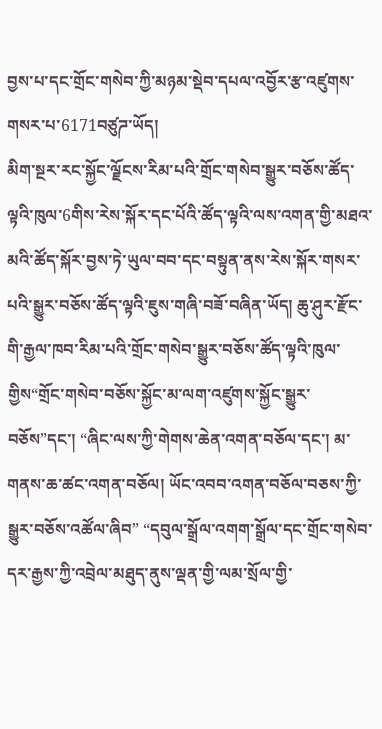བྱས་པ་དང་གྲོང་གསེབ་ཀྱི་མཉམ་སྡེབ་དཔལ་འབྱོར་རྩ་འཛུགས་གསར་པ་6171བཙུཌ་ཡོད།
མིག་སྔར་རང་སྐྱོང་ལྗོངས་རིམ་པའི་གྲོང་གསེབ་སྒྱུར་བཅོས་ཚོད་ལྟའི་ཁུལ་6གིས་རེས་སྐོར་དང་པོའི་ཚོད་ལྟའི་ལས་འགན་གྱི་མཐའ་མའི་ཚོད་སྐོར་བྱས་ཏེ་ཡུལ་བབ་དང་བསྟུན་ནས་རེས་སྐོར་གསར་པའི་སྒྱུར་བཅོས་ཚོད་ལྟའི་ཇུས་གཞི་བཟོ་བཞིན་ཡོད། ཆུ་ཤུར་རྫོང་གི་རྒྱལ་ཁབ་རིམ་པའི་གྲོང་གསེབ་སྒྱུར་བཅོས་ཚོད་ལྟའི་ཁུལ་གྱིས“གྲོང་གསེབ་བཅོས་སྐྱོང་མ་ལག་འཛུགས་སྐྱོང་སྒྱུར་བཅོས”དང་། “ཞིང་ལས་ཀྱི་གེགས་ཆེན་འགན་བཅོལ་དང་། མ་གནས་ཆ་ཚང་འགན་བཅོལ། ཡོང་འབབ་འགན་བཅོལ་བཅས་ཀྱི་སྒྱུར་བཅོས་འཚོལ་ཞིབ” “དབུལ་སྒྲོལ་འགག་སྒྲོལ་དང་གྲོང་གསེབ་དར་རྒྱས་ཀྱི་འབྲེལ་མཐུད་ནུས་ལྡན་གྱི་ལམ་སྲོལ་གྱི་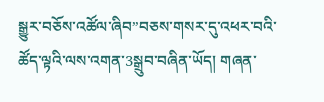སྒྱུར་བཅོས་འཚོལ་ཞིབ”བཅས་གསར་དུ་འཕར་བའི་ཚོད་ལྟའི་ལས་འགན་3སྒྲུབ་བཞིན་ཡོད། གཞན་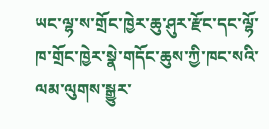ཡང་ལྷ་ས་གྲོང་ཁྱེར་ཆུ་ཤུར་རྫོང་དང་ལྷོ་ཁ་གྲོང་ཁྱེར་སྣེ་གདོང་ཆུས་ཀྱི་ཁང་སའི་ལམ་ལུགས་སྒྱུར་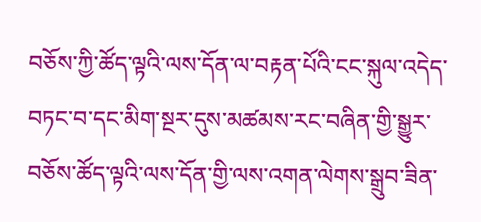བཅོས་ཀྱི་ཚོད་ལྟའི་ལས་དོན་ལ་བརྟན་པོའི་ངང་སྐུལ་འདེད་བཏང་བ་དང་མིག་སྔར་དུས་མཚམས་རང་བཞིན་གྱི་སྒྱུར་བཅོས་ཚོད་ལྟའི་ལས་དོན་གྱི་ལས་འགན་ལེགས་སྒྲུབ་ཟིན་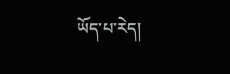ཡོད་པ་རེད།